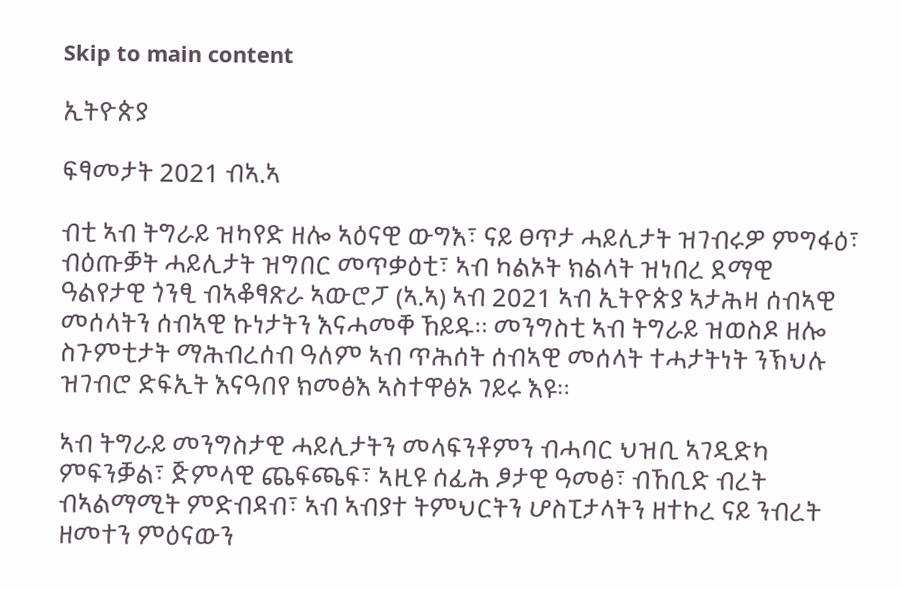Skip to main content

ኢትዮጵያ

ፍፃመታት 2021 ብኣ.ኣ

ብቲ ኣብ ትግራይ ዝካየድ ዘሎ ኣዕናዊ ውግእ፣ ናይ ፀጥታ ሓይሊታት ዝገብሩዎ ምግፋዕ፣ ብዕጡቓት ሓይሊታት ዝግበር መጥቃዕቲ፣ ኣብ ካልኦት ክልላት ዝነበረ ደማዊ ዓልየታዊ ጎንፂ ብኣቆፃጽራ ኣውሮፓ (ኣ.ኣ) ኣብ 2021 ኣብ ኢትዮጵያ ኣታሕዛ ሰብኣዊ መሰላትን ሰብኣዊ ኩነታትን እናሓመቐ ኸይዱ። መንግስቲ ኣብ ትግራይ ዝወስዶ ዘሎ ስጉምቲታት ማሕብረሰብ ዓለም ኣብ ጥሕሰት ሰብኣዊ መሰላት ተሓታትነት ንኽህሉ ዝገብሮ ድፍኢት እናዓበየ ክመፅእ ኣስተዋፅኦ ገይሩ እዩ።

ኣብ ትግራይ መንግስታዊ ሓይሊታትን መላፍንቶምን ብሓባር ህዝቢ ኣገዲድካ ምፍንቓል፣ ጅምላዊ ጨፍጫፍ፣ ኣዚዩ ሰፊሕ ፆታዊ ዓመፅ፣ ብኸቢድ ብረት ብኣልማሚት ምድብዳብ፣ ኣብ ኣብያተ ትምህርትን ሆስፒታላትን ዘተኮረ ናይ ንብረት ዘመተን ምዕናውን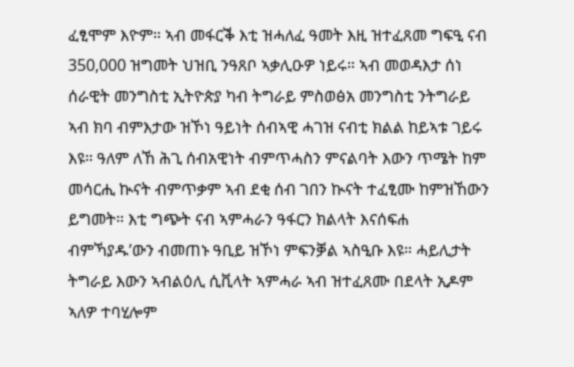ፈፂሞም እዮም። ኣብ መፋርቕ እቲ ዝሓለፈ ዓመት እዚ ዝተፈጸመ ግፍዒ ናብ 350,000 ዝግመት ህዝቢ ንዓጸቦ ኣቃሊዑዎ ነይሩ። ኣብ መወዳእታ ሰነ ሰራዊት መንግስቲ ኢትዮጵያ ካብ ትግራይ ምስወፅአ መንግስቲ ንትግራይ ኣብ ክባ ብምእታው ዝኾነ ዓይነት ሰብኣዊ ሓገዝ ናብቲ ክልል ከይኣቱ ገይሩ እዩ። ዓለም ለኸ ሕጊ ሰብአዊነት ብምጥሓስን ምናልባት እውን ጥሜት ከም መሳርሒ ኲናት ብምጥቃም ኣብ ደቂ ሰብ ገበን ኲናት ተፈፂሙ ከምዝኸውን ይግመት። እቲ ግጭት ናብ ኣምሓራን ዓፋርን ክልላት እናሰፍሐ ብምኻያዱ’ውን ብመጠኑ ዓቢይ ዝኾነ ምፍንቓል ኣስዒቡ እዩ። ሓይሊታት ትግራይ እውን ኣብልዕሊ ሲቪላት ኣምሓራ ኣብ ዝተፈጸሙ በደላት ኢዶም ኣለዎ ተባሂሎም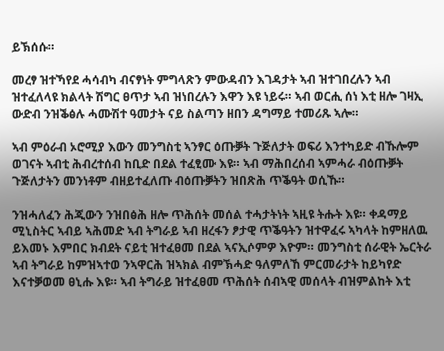ይኽሰሱ።

መረፃ ዝተኻየደ ሓሳብካ ብናፃነት ምግላጽን ምውዳብን እገዳታት ኣብ ዝተገበረሉን ኣብ ዝተፈለላዩ ክልላት ሽግር ፀጥታ ኣብ ዝነበረሉን እዋን እዩ ነይሩ። ኣብ ወርሒ ሰነ እቲ ዘሎ ገዛኢ ውድብ ንዝቕፅሉ ሓሙሽተ ዓመታት ናይ ስልጣን ዘበን ዳግማይ ተመሪጹ ኣሎ።

ኣብ ምዕራብ ኦሮሚያ እውን መንግስቲ ኣንፃር ዕጡቓት ጉጅለታት ወፍሪ እንተካይድ ብኹሎም ወገናት ኣብቲ ሕብረተሰብ ከቢድ በደል ተፈፂሙ እዩ። ኣብ ማሕበረሰብ ኣምሓራ ብዕጡቓት ጉጅለታትን መንነቶም ብዘይተፈለጡ ብዕጡቓትን ዝበጽሕ ጥቕዓት ወሲኹ።

ንዝሓለፈን ሕጂውን ንዝበፅሕ ዘሎ ጥሕሰት መሰል ተሓታትነት ኣዚዩ ትሑት እዩ። ቀዳማይ ሚኒስትር ኣብይ ኣሕመድ ኣብ ትግራይ ኣብ ዘረፋን ፆታዊ ጥቕዓትን ዝተዋፈሩ ኣካላት ከምዘለዉ ይእመኑ እምበር ክብደት ናይቲ ዝተፈፀመ በደል ኣናኢሶምዎ እዮም። መንግስቲ ሰራዊት ኤርትራ ኣብ ትግራይ ከምዝኣተወ ንኣዋርሕ ዝኣክል ብምኽሓድ ዓለምለኸ ምርመራታት ከይካየድ እናተቓወመ ፀኒሑ እዩ። ኣብ ትግራይ ዝተፈፀመ ጥሕሰት ሰብኣዊ መሰላት ብዝምልከት እቲ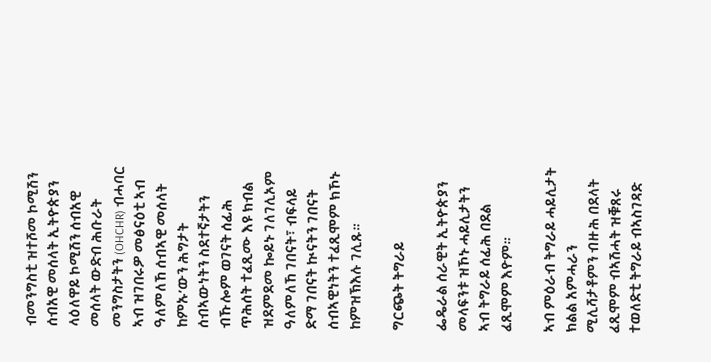ብመንግስቲ ዝተሾመ ኮሚሽን ሰብአዊ መሰላት ኢትዮጵያን ላዕለዋይ ኮሚሽን ሰብአዊ መሰላት ውድብ ሕቡራት መንግስታትን (OHCHR) ብሓባር ኣብ ዝገበሩዎ መፅናዕቲ ኣብ ዓለምለኸ ሰብኣዊ መሰላት ከምኡ’ውን ሕግታት ሰብኣውነትን ስደተኛታትን ብኹሎም ወገናት ሰፊሕ ጥሕሰት ተፈጺሙ እዩ ክብል ዝደምደመ ኰይኑ ገለገሊኦም ዓለምለኸ ገበናት፣ ብፍላይ ድማ ገበናት ኲናትን ገበናት ሰብኣዊነትን ተፈጺሞም ክኾኑ ከምዝኽእሉ ገሊጹ።

ግርጭት ትግራይ

ፌዴራል ሰራዊት ኢትዮጵያን መላፍንቱ ዝኾኑ ሓይሊታትን ኣብ ትግራይ ሰፊሕ በደል ፈጺሞም እዮም።

ኣብ ምዕራብ ትግራይ ሓይሊታት ክልል አምሓራን ሚሊሻታቶምን ብዙሕ በደላት ፈጺሞም ብኣሽሓት ዝቑጸሩ ተወለድቲ ትግራይ ብኣስገዳድ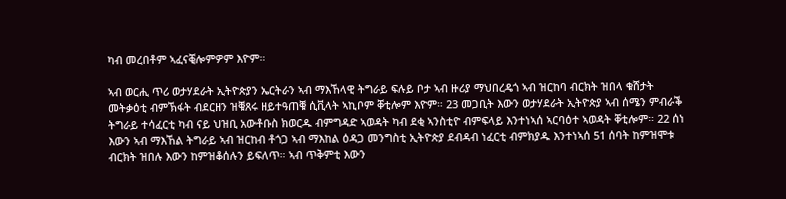ካብ መረበቶም ኣፈናቒሎምዎም እዮም።

ኣብ ወርሒ ጥሪ ወታሃደራት ኢትዮጵያን ኤርትራን ኣብ ማእኸላዊ ትግራይ ፍሉይ ቦታ ኣብ ዙሪያ ማህበረዴጎ ኣብ ዝርከባ ብርክት ዝበላ ቁሸታት መትቃዕቲ ብምኽፋት ብደርዘን ዝቑጸሩ ዘይተዓጠቑ ሲቪላት ኣኪቦም ቐቲሎም እዮም። 23 መጋቢት እውን ወታሃደራት ኢትዮጵያ ኣብ ሰሜን ምብራቕ ትግራይ ተሳፈርቲ ካብ ናይ ህዝቢ አውቶቡስ ክወርዱ ብምግዳድ ኣወዳት ካብ ደቂ ኣንስቲዮ ብምፍላይ እንተነኣሰ ኣርባዕተ ኣወዳት ቐቲሎም። 22 ሰነ እውን ኣብ ማእኸል ትግራይ ኣብ ዝርከብ ቶጎጋ ኣብ ማእከል ዕዳጋ መንግስቲ ኢትዮጵያ ደብዳብ ነፈርቲ ብምክያዱ እንተነኣሰ 51 ሰባት ከምዝሞቱ ብርክት ዝበሉ እውን ከምዝቆሰሉን ይፍለጥ። ኣብ ጥቅምቲ እውን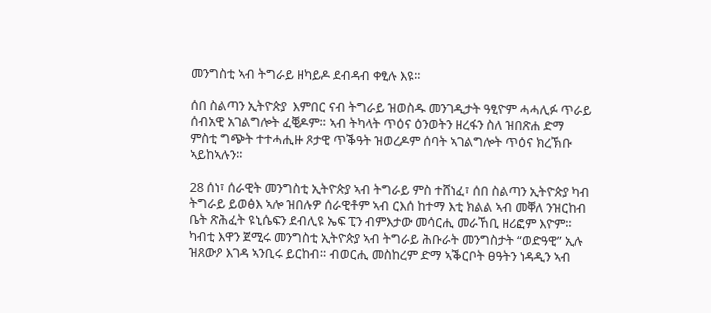መንግስቲ ኣብ ትግራይ ዘካይዶ ደብዳብ ቀፂሉ እዩ።

ሰበ ስልጣን ኢትዮጵያ  እምበር ናብ ትግራይ ዝወስዱ መንገዲታት ዓፂዮም ሓሓሊፉ ጥራይ ሰብአዊ አገልግሎት ፈቒዶም። ኣብ ትካላት ጥዕና ዕንወትን ዘረፋን ስለ ዝበጽሐ ድማ ምስቲ ግጭት ተተሓሒዙ ጾታዊ ጥቕዓት ዝወረዶም ሰባት ኣገልግሎት ጥዕና ክረኽቡ ኣይከኣሉን።

28 ሰነ፣ ሰራዊት መንግስቲ ኢትዮጵያ ኣብ ትግራይ ምስ ተሸነፈ፣ ሰበ ስልጣን ኢትዮጵያ ካብ ትግራይ ይወፅእ ኣሎ ዝበሉዎ ሰራዊቶም ኣብ ርእሰ ከተማ እቲ ክልል ኣብ መቐለ ንዝርከብ ቤት ጽሕፈት ዩኒሴፍን ደብሊዩ ኤፍ ፒን ብምእታው መሳርሒ መራኸቢ ዘሪፎም እዮም። ካብቲ እዋን ጀሚሩ መንግስቲ ኢትዮጵያ ኣብ ትግራይ ሕቡራት መንግስታት “ወድዓዊ” ኢሉ ዝጸውዖ እገዳ ኣንቢሩ ይርከብ። ብወርሒ መስከረም ድማ ኣቕርቦት ፀዓትን ነዳዲን ኣብ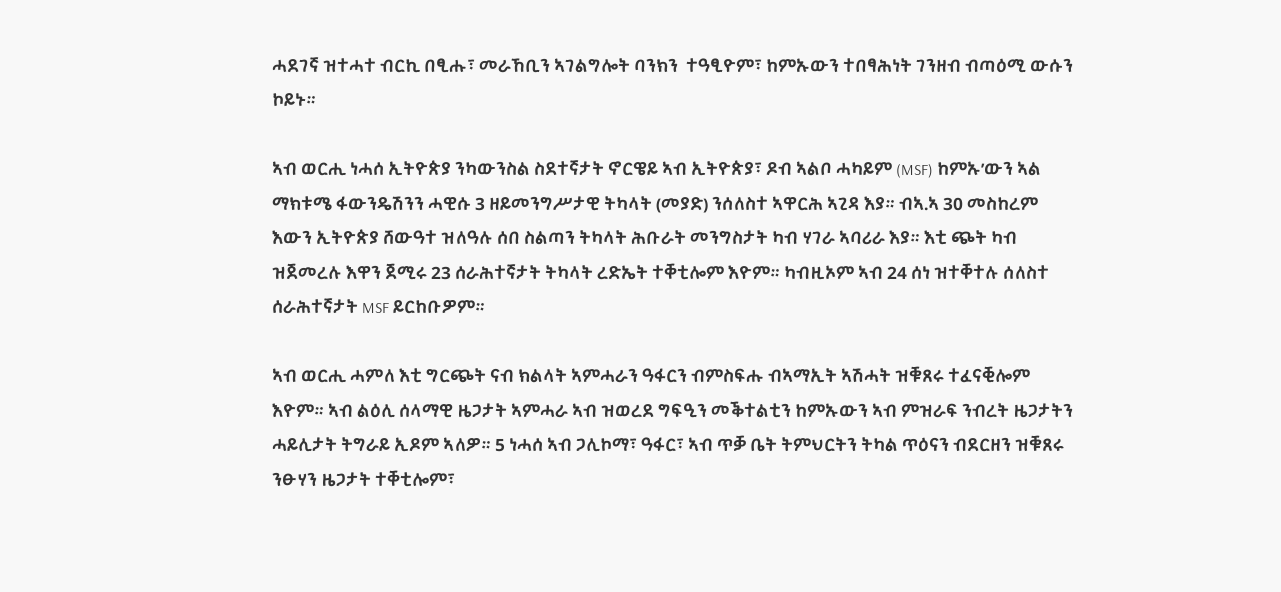ሓደገኛ ዝተሓተ ብርኪ በፂሑ፣ መራኸቢን ኣገልግሎት ባንክን  ተዓፂዮም፣ ከምኡውን ተበፃሕነት ገንዘብ ብጣዕሚ ውሱን ኮይኑ።

ኣብ ወርሒ ነሓሰ ኢትዮጵያ ንካውንስል ስደተኛታት ኖርዌይ ኣብ ኢትዮጵያ፣ ዶብ ኣልቦ ሓካይም (MSF) ከምኡ’ውን ኣል ማክቱሜ ፋውንዴሽንን ሓዊሱ 3 ዘይመንግሥታዊ ትካላት (መያድ) ንሰለስተ ኣዋርሕ ኣጊዳ እያ። ብኣ.ኣ 30 መስከረም እውን ኢትዮጵያ ሸውዓተ ዝለዓሉ ሰበ ስልጣን ትካላት ሕቡራት መንግስታት ካብ ሃገራ ኣባሪራ እያ። እቲ ጭት ካብ ዝጀመረሉ እዋን ጀሚሩ 23 ሰራሕተኛታት ትካላት ረድኤት ተቐቲሎም እዮም። ካብዚኦም ኣብ 24 ሰነ ዝተቐተሉ ሰለስተ ሰራሕተኛታት MSF ይርከቡዎም።

ኣብ ወርሒ ሓምለ እቲ ግርጭት ናብ ክልላት ኣምሓራን ዓፋርን ብምስፍሑ ብኣማኢት ኣሽሓት ዝቑጸሩ ተፈናቒሎም እዮም። ኣብ ልዕሊ ሰላማዊ ዜጋታት ኣምሓራ ኣብ ዝወረደ ግፍዒን መቕተልቲን ከምኡውን ኣብ ምዝራፍ ንብረት ዜጋታትን ሓይሊታት ትግራይ ኢዶም ኣለዎ። 5 ነሓሰ ኣብ ጋሊኮማ፣ ዓፋር፣ ኣብ ጥቓ ቤት ትምህርትን ትካል ጥዕናን ብደርዘን ዝቑጸሩ ንፁሃን ዜጋታት ተቐቲሎም፣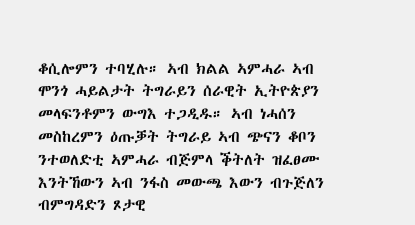ቆሲሎምን ተባሂሉ። ኣብ ክልል ኣምሓራ ኣብ ሞንጎ ሓይልታት ትግራይን ሰራዊት ኢትዮጵያን መላፍንቶምን ውግእ ተጋዲዱ። ኣብ ነሓሰን መስከረምን ዕጡቓት ትግራይ ኣብ ጭናን ቆቦን ንተወለድቲ ኣምሓራ ብጅምላ ቕትለት ዝፈፀሙ እንትኸውን ኣብ ንፋስ መውጫ እውን ብጉጅለን ብምግዳድን ጾታዊ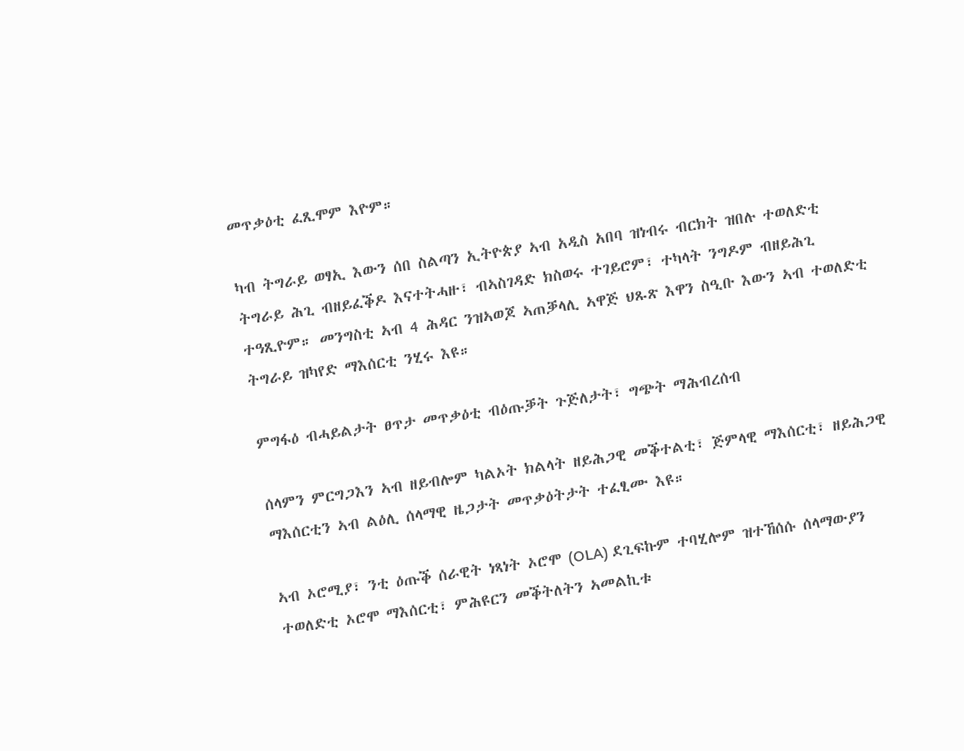መጥቃዕቲ ፈጺሞም እዮም።

ካብ ትግራይ ወፃኢ እውን ሰበ ስልጣን ኢትዮጵያ ኣብ አዲስ አበባ ዝነብሩ ብርክት ዝበሉ ተወለድቲ ትግራይ ሕጊ ብዘይፈቕዶ እናተትሓዙ፣ ብኣስገዳድ ክስወሩ ተገይሮም፣ ተካላት ንግዶም ብዘይሕጊ ተዓጺዮም። መንግስቲ ኣብ 4 ሕዳር ንዝኣወጆ ኣጠቓላሊ ኣዋጅ ህጹጽ እዋን ስዒቡ እውን ኣብ ተወለድቲ ትግራይ ዝካየድ ማእሰርቲ ንሂሩ እዩ።

ምግፋዕ ብሓይልታት ፀጥታ መጥቃዕቲ ብዕጡቓት ጉጅለታት፣ ግጭት ማሕብረሰብ

ሰላምን ምርግጋእን ኣብ ዘይብሎም ካልኦት ክልላት ዘይሕጋዊ መቕተልቲ፣ ጅምላዊ ማእሰርቲ፣ ዘይሕጋዊ ማእሰርቲን ኣብ ልዕሊ ሰላማዊ ዜጋታት መጥቃዕትታት ተፈፂሙ እዩ።

ኣብ ኦሮሚያ፣ ንቲ ዕጡቕ ሰራዊት ነጻነት ኦሮሞ (OLA) ደጊፍኩም ተባሂሎም ዝተኸሰሱ ሰላማውያን ተወለድቲ ኦሮሞ ማእሰርቲ፣ ምሕዩርን መቕትለትን ኣመልኪቱ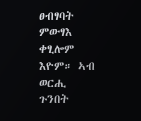ፀብፃባት ምውፃእ ቀፂሎም እዮም። ኣብ ወርሒ ጉንበት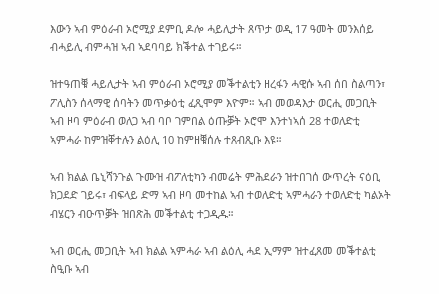እውን ኣብ ምዕራብ ኦሮሚያ ደምቢ ዶሎ ሓይሊታት ጸጥታ ወዲ 17 ዓመት መንእሰይ ብሓይሊ ብምሓዝ ኣብ ኣደባባይ ክቕተል ተገይሩ።

ዝተዓጠቑ ሓይሊታት ኣብ ምዕራብ ኦሮሚያ መቕተልቲን ዘረፋን ሓዊሱ ኣብ ሰበ ስልጣን፣ ፖሊስን ሰላማዊ ሰባትን መጥቃዕቲ ፈጺሞም እዮም። ኣብ መወዳእታ ወርሒ መጋቢት ኣብ ዞባ ምዕራብ ወለጋ ኣብ ባቦ ገምበል ዕጡቓት ኦሮሞ እንተነኣሰ 28 ተወለድቲ ኣምሓራ ከምዝቐተሉን ልዕሊ 10 ከምዘቑሰሉ ተጸብጺቡ እዩ።

ኣብ ክልል ቤኒሻንጉል ጉሙዝ ብፖለቲካን ብመሬት ምሕደራን ዝተበገሰ ውጥረት ናዕቢ ክጋደድ ገይሩ፣ ብፍላይ ድማ ኣብ ዞባ መተከል ኣብ ተወለድቲ ኣምሓራን ተወለድቲ ካልኦት ብሄርን ብዑጥቓት ዝበጽሕ መቕተልቲ ተጋዲዱ።

ኣብ ወርሒ መጋቢት ኣብ ክልል ኣምሓራ ኣብ ልዕሊ ሓደ ኢማም ዝተፈጸመ መቕተልቲ ስዒቡ ኣብ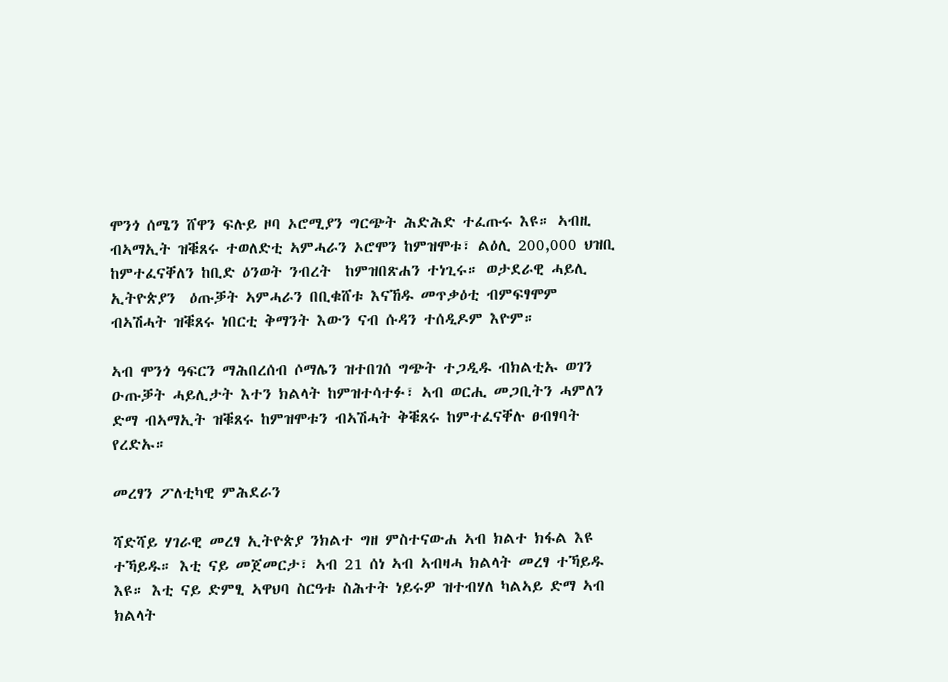ሞንጎ ሰሜን ሸዋን ፍሉይ ዞባ ኦሮሚያን ግርጭት ሕድሕድ ተፈጡሩ እዩ። ኣብዚ ብኣማኢት ዝቑጸሩ ተወለድቲ ኣምሓራን ኦሮሞን ከምዝሞቱ፣ ልዕሊ 200,000 ህዝቢ ከምተፈናቐለን ከቢድ ዕንወት ንብረት  ከምዝበጽሐን ተነጊሩ። ወታደራዊ ሓይሊ ኢትዮጵያን  ዕጡቓት ኣምሓራን በቢቁሸቱ እናኸዱ መጥቃዕቲ ብምፍፃሞም ብኣሽሓት ዝቑጸሩ ነበርቲ ቅማንት እውን ናብ ሱዳን ተሰዲዶም እዮም።

ኣብ ሞንጎ ዓፍርን ማሕበረሰብ ሶማሌን ዝተበገሰ ግጭት ተጋዲዱ ብክልቲኡ ወገን ዑጡቓት ሓይሊታት እተን ክልላት ከምዝተሳተፉ፣ ኣብ ወርሒ መጋቢትን ሓምለን ድማ ብኣማኢት ዝቑጸሩ ከምዝሞቱን ብኣሽሓት ቅቑጸሩ ከምተፈናቐሉ ፀብፃባት የረድኡ።

መረፃን ፖለቲካዊ ምሕደራን

ሻድሻይ ሃገራዊ መረፃ ኢትዮጵያ ንክልተ ግዘ ምስተናውሐ ኣብ ክልተ ክፋል እዩ ተኻይዱ። እቲ ናይ መጀመርታ፣ ኣብ 21 ሰነ ኣብ ኣብዛሓ ክልላት መረፃ ተኻይዱ እዩ። እቲ ናይ ድምፂ ኣዋህባ ስርዓቱ ስሕተት ነይሩዎ ዝተብሃለ ካልኣይ ድማ ኣብ ክልላት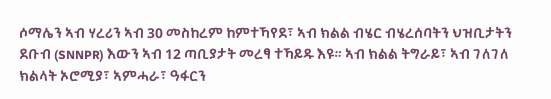ሶማሌን ኣብ ሃረሪን ኣብ 30 መስከረም ከምተኻየደ፣ ኣብ ክልል ብሄር ብሄረሰባትን ህዝቢታትን ደቡብ (SNNPR) እውን ኣብ 12 ጣቢያታት መረፃ ተኻይዱ እዩ። ኣብ ክልል ትግራይ፣ ኣብ ገለገለ ክልላት ኦሮሚያ፣ ኣምሓራ፣ ዓፋርን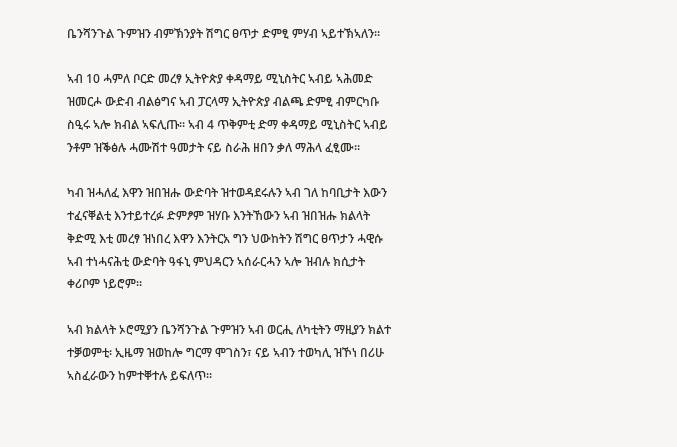ቤንሻንጉል ጉምዝን ብምኽንያት ሽግር ፀጥታ ድምፂ ምሃብ ኣይተኽኣለን።

ኣብ 10 ሓምለ ቦርድ መረፃ ኢትዮጵያ ቀዳማይ ሚኒስትር ኣብይ ኣሕመድ ዝመርሖ ውድብ ብልፅግና ኣብ ፓርላማ ኢትዮጵያ ብልጫ ድምፂ ብምርካቡ ስዒሩ ኣሎ ክብል ኣፍሊጡ። ኣብ 4 ጥቅምቲ ድማ ቀዳማይ ሚኒስትር ኣብይ ንቶም ዝቕፅሉ ሓሙሽተ ዓመታት ናይ ስራሕ ዘበን ቃለ ማሕላ ፈፂሙ።

ካብ ዝሓለፈ እዋን ዝበዝሑ ውድባት ዝተወዳደሩሉን ኣብ ገለ ከባቢታት እውን ተፈናቐልቲ እንተይተረፉ ድምፆም ዝሃቡ እንትኸውን ኣብ ዝበዝሑ ክልላት ቅድሚ እቲ መረፃ ዝነበረ እዋን እንትርአ ግን ህውከትን ሽግር ፀጥታን ሓዊሱ ኣብ ተነሓናሕቲ ውድባት ዓፋኒ ምህዳርን ኣሰራርሓን ኣሎ ዝብሉ ክሲታት ቀሪቦም ነይሮም።

ኣብ ክልላት ኦሮሚያን ቤንሻንጉል ጉምዝን ኣብ ወርሒ ለካቲትን ማዚያን ክልተ ተቓወምቲ፡ ኢዜማ ዝወከሎ ግርማ ሞገስን፣ ናይ ኣብን ተወካሊ ዝኾነ በሪሁ ኣስፈራውን ከምተቐተሉ ይፍለጥ።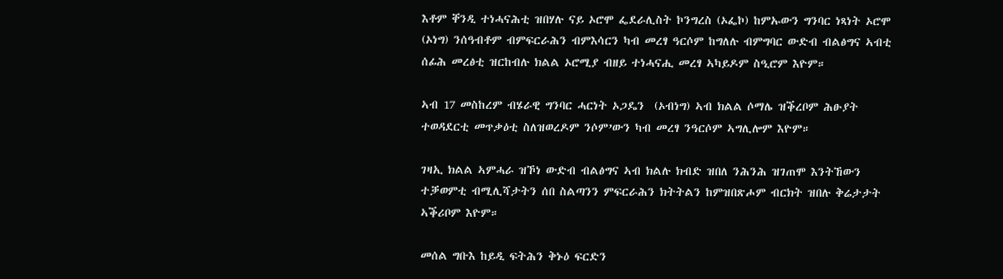እቶም ቐንዲ ተነሓናሕቲ ዝበሃሉ ናይ ኦሮሞ ፌደራሊስት ኮንግረስ (ኦፌኮ) ከምኡውን ግንባር ነጻነት ኦሮሞ (ኦነግ) ንሰዓብቶም ብምፍርራሕን ብምእሳርን ካብ መረፃ ዓርሶም ከግለሉ ብምግባር ውድብ ብልፅግና ኣብቲ ሰፊሕ መረፅቲ ዝርከብሉ ክልል ኦሮሚያ ብዘይ ተነሓናሒ መረፃ ኣካይዶም ስዒሮም እዮም።

ኣብ 17 መስከረም ብሄራዊ ግንባር ሓርነት ኦጋዴን  (ኦብነግ) ኣብ ክልል ሶማሌ ዝቕረቦም ሕፁያት ተወዳደርቲ መጥቃዕቲ ስለዝወረዶም ንሶም’ውን ካብ መረፃ ንዓርሶም ኣግሊሎም እዮም።

ገዛኢ ክልል ኣምሓራ ዝኾነ ውድብ ብልፅግና ኣብ ክልሉ ክብድ ዝበለ ንሕንሕ ዝገጠሞ እንትኸውን ተቓወምቲ ብሚሊሻታትን ሰበ ስልጣንን ምፍርራሕን ክትትልን ከምዝበጽሖም ብርክት ዝበሉ ቅሬታታት ኣቕሪቦም እዮም።

መሰል ግቡእ ከይዲ ፍትሕን ቅኑዕ ፍርድን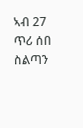ኣብ 27 ጥሪ ሰበ ስልጣን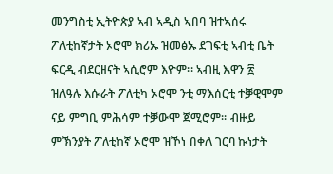መንግስቲ ኢትዮጵያ ኣብ ኣዲስ ኣበባ ዝተኣሰሩ ፖለቲከኛታት ኦሮሞ ክሪኡ ዝመፅኡ ደገፍቲ ኣብቲ ቤት ፍርዲ ብደርዘናት ኣሲሮም እዮም። ኣብዚ እዋን ፳ ዝለዓሉ እሱራት ፖለቲካ ኦሮሞ ንቲ ማእሰርቲ ተቓዊሞም ናይ ምግቢ ምሕሳም ተቓውሞ ጀሚሮም። ብዙይ ምኽንያት ፖለቲከኛ ኦሮሞ ዝኾነ በቀለ ገርባ ኩነታት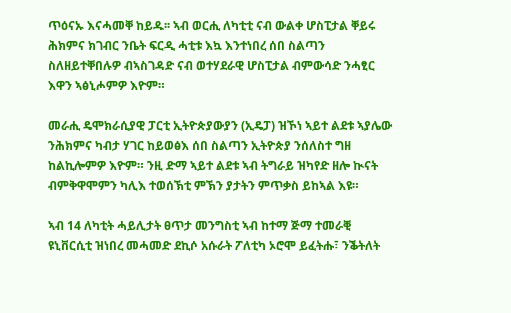ጥዕናኡ እናሓመቐ ከይዱ፡፡ ኣብ ወርሒ ለካቲቲ ናብ ውልቀ ሆስፒታል ቐይሩ ሕክምና ክገብር ንቤት ፍርዲ ሓቲቱ እኳ እንተነበረ ሰበ ስልጣን ስለዘይተቐበሉዎ ብኣስገዳድ ናብ ወተሃደራዊ ሆስፒታል ብምውሳድ ንሓፂር እዋን ኣፅኒሖምዎ እዮም።

መራሒ ዴሞክራሲያዊ ፓርቲ ኢትዮጵያውያን (ኢዴፓ) ዝኾነ ኣይተ ልደቱ ኣያሌው ንሕክምና ካብታ ሃገር ከይወፅእ ሰበ ስልጣን ኢትዮጵያ ንሰለስተ ግዘ ከልኪሎምዎ እዮም። ንዚ ድማ ኣይተ ልደቱ ኣብ ትግራይ ዝካየድ ዘሎ ኲናት ብምቅዋሞምን ካሊእ ተወሰኽቲ ምኽን ያታትን ምጥቃስ ይከኣል እዩ።

ኣብ 14 ለካቲት ሓይሊታት ፀጥታ መንግስቲ ኣብ ከተማ ጅማ ተመራቒ ዩኒቨርሲቲ ዝነበረ መሓመድ ደኪሶ አሱራት ፖለቲካ ኦሮሞ ይፈትሑ፣ ንቕትለት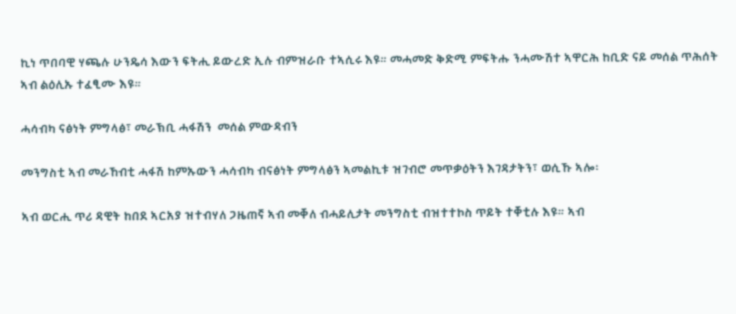ኪነ ጥበባዊ ሃጫሉ ሁንዴሳ እውን ፍትሒ ይውረድ ኢሉ ብምዝራቡ ተኣሲሩ እዩ። መሓመድ ቅድሚ ምፍትሑ ንሓሙሽተ ኣዋርሕ ከቢድ ናይ መሰል ጥሕሰት ኣብ ልዕሊኡ ተፈፂሙ እዩ።

ሓሳብካ ናፅነት ምግላፅ፣ መራኽቢ ሓፋሽን  መሰል ምውዳብን

መንግስቲ ኣብ መራኸብቲ ሓፋሽ ከምኡውን ሓሳብካ ብናፅነት ምግላፅን ኣመልኪቱ ዝገብሮ መጥቃዕትን እገዳታትን፣ ወሲኹ ኣሎ፡

ኣብ ወርሒ ጥሪ ዳዊት ከበደ ኣርአያ ዝተብሃለ ጋዜጠኛ ኣብ መቐለ ብሓይሊታት መንግስቲ ብዝተተኮስ ጥይት ተቐቲሉ እዩ። ኣብ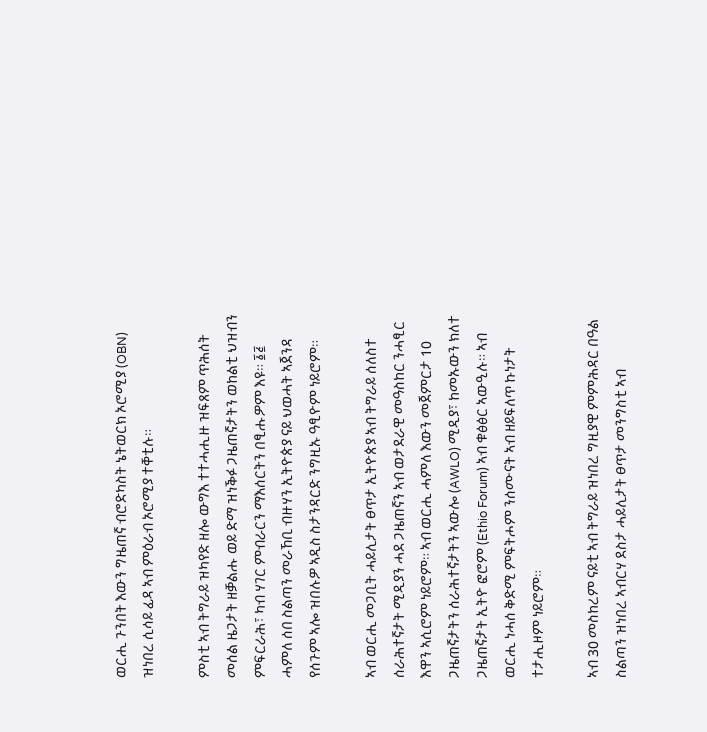ወርሒ ጉንበት እውን ግዜጠኛ ብሮድካስት ኔትወርክ ኦሮሚያ (OBN) ዝነበረ ሲሳይ ፊዳ ኣብ ምዕራብ ኦሮሚያ ተቐቲሉ።

ምስቲ ኣብ ትግራይ ዝካየድ ዘሎ ውግእ ተተሓሒዙ ዝፍጸም ጥሕሰት መሰል ዜጋታት ዘቓልሑ ወይ ድማ ዝነቕፉ ጋዜጠኛታትን ወከልቲ ህዝብን ምፍርራሕ፣ ካብ ሃገር ምብራርን ማእሰርትን በፂሑዎም እዩ። ፩፭ ሓምለ ሰበ ስልጣን መራኸቢ ብዙሃን ኢትዮጵያ ናይ ህወሓት ኣጀንዳ የሰጉም ኣሎ ዝበሉዎ ኣዲስ ስታንዳርድ ንግዚኡ ዓፂዮም ነይሮም።

ኣብ ወርሒ መጋቢት ሓይሊታት ፀጥታ ኢትዮጵያ ኣብ ትግራይ ሰለስተ ሰራሕተኛታት ሚዲያን ሓደ ጋዜጠኛን ኣብ ወታደራዊ መዓስከር ንሓፂር እዋን ኣሲሮም ነይሮም። ኣብ ወርሒ ሓምለ እውን መጀምርታ 10 ጋዜጠኛታትን ሰራሕተኛታትን ኣውሎ (AWLO) ሚዲያ፣ ከመኡውን ክለተ ጋዜጠኛታት ኢትዮ ፎሮም (Ethio Forum) ኣብ ቁፅፅር ኣውዒሉ። ኣብ ወርሒ ነሓሰ ቅድሚ ምፍትሖም ንሰሙናት ኣብ ዘይፍለጥ ኩነታት ተታሒዞም ነይሮም።

ኣብ 30 መስከረም ናይቲ ኣብ ትግራይ ዝነበረ ግዚያዊ ምምሕዳር በዓል ስልጣን ዝነበረ ኣብርሃ ደስታ ሓይሊታት ፀጥታ መንግስቲ ኣብ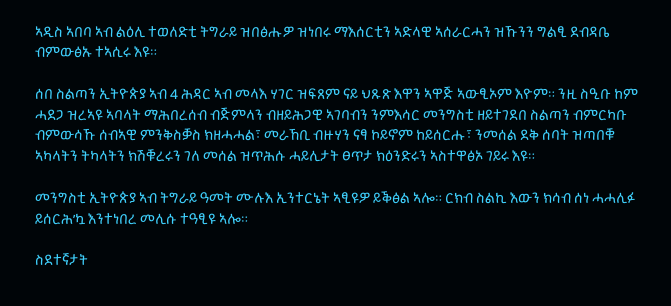ኣዲስ ኣበባ ኣብ ልዕሊ ተወለድቲ ትግራይ ዝበፅሑዎ ዝነበሩ ማእሰርቲን ኣድላዊ ኣሰራርሓን ዝኹንን ግልፂ ደብዳቤ ብምውፅኡ ተኣሲሩ እዩ።

ሰበ ስልጣን ኢትዮጵያ ኣብ 4 ሕዳር ኣብ መላእ ሃገር ዝፍጸም ናይ ህጹጽ እዋን ኣዋጅ ኣውፂኦም እዮም። ንዚ ስዒቡ ከም ሓደጋ ዝረኣዩ ኣባላት ማሕበረሰብ ብጅምላን ብዘይሕጋዊ ኣገባብን ንምእሳር መንግስቲ ዘይተገደበ ስልጣን ብምርካቡ ብምውሳኹ ሰብኣዊ ምንቅስቓስ ክዘሓሓል፣ መራኸቢ ብዙሃን ናፃ ኮይኖም ከይሰርሑ፣ ንመሰል ደቅ ሰባት ዝጣበቑ ኣካላትን ትካላትን ክሽቑረሩን ገለ መሰል ዝጥሕሱ ሓይሊታት ፀጥታ ክዕንድሩን ኣስተዋፅኦ ገይሩ እዩ።

መንግስቲ ኢትዮጵያ ኣብ ትግራይ ዓመት ሙሉእ ኢንተርኔት ኣፂዩዎ ይቕፅል ኣሎ። ርክብ ስልኪ እውን ክሳብ ሰነ ሓሓሊፉ ይሰርሕ’ኳ እንተነበረ መሊሱ ተዓፂዩ ኣሎ።

ስደተኛታት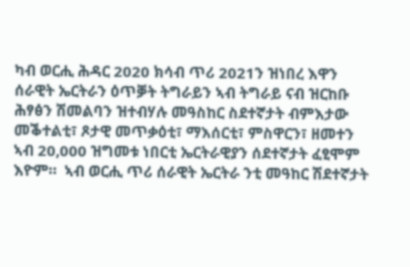ካብ ወርሒ ሕዳር 2020 ክሳብ ጥሪ 2021ን ዝነበረ እዋን ሰራዊት ኤርትራን ዕጥቓት ትግራይን ኣብ ትግራይ ናብ ዝርከቡ ሕፃፅን ሽመልባን ዝተብሃሉ መዓስከር ስደተኛታት ብምእታው መቕተልቲ፣ ጾታዊ መጥቃዕቲ፣ ማእሰርቲ፣ ምስዋርን፣ ዘመተን ኣብ 20,000 ዝግመቱ ነበርቲ ኤርትራዊያን ሰደተኛታት ፈፂሞም እዮም።  ኣብ ወርሒ ጥሪ ሰራዊት ኤርትራ ንቲ መዓከር ሽደተኛታት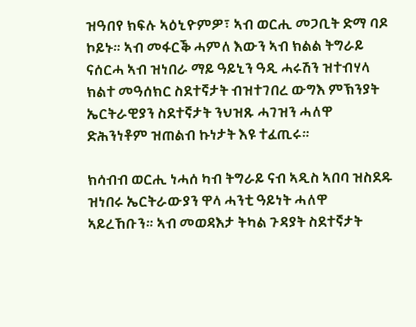ዝዓበየ ክፍሉ ኣዕኒዮምዎ፣ ኣብ ወርሒ መጋቢት ድማ ባዶ ኮይኑ። ኣብ መፋርቕ ሓምለ እውን ኣብ ክልል ትግራይ ናሰርሓ ኣብ ዝነበራ ማይ ዓይኒን ዓዲ ሓሩሽን ዝተብሃላ ክልተ መዓሰክር ስደተኛታት ብዝተገበረ ውግእ ምኽንያት ኤርትራዊያን ስደተኛታት ንህዝጹ ሓገዝን ሓለዋ ድሕንነቶም ዝጠልብ ኩነታት እዩ ተፈጢሩ።

ክሳብብ ወርሒ ነሓሰ ካብ ትግራይ ናብ ኣዲስ ኣበባ ዝስደዱ ዝነበሩ ኤርትራውያን ዋላ ሓንቲ ዓይነት ሓለዋ ኣይረኸቡን። ኣብ መወዳእታ ትካል ጉዳያት ስደተኛታት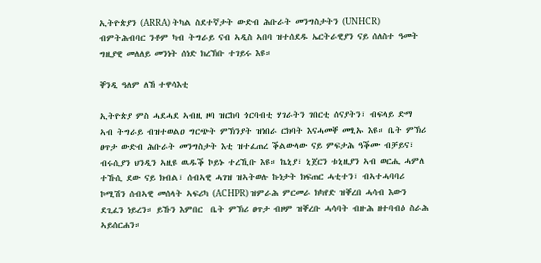ኢትዮጵያን (ARRA) ትካል ስደተኛታት ውድብ ሕቡራት መንግስታትን (UNHCR) ብምትሕብባር ንቶም ካብ ትግራይ ናብ ኣዲስ ኣበባ ዝተሰደዱ ኤርትራዊያን ናይ ሰለስተ ዓመት ግዚያዊ መለለይ መንነት ሰነድ ክረኽቡ ተገይሩ እዩ።

ቐንዲ ዓለም ለኸ ተዋሳእቲ

ኢትዮጵያ ምስ ሓደሓደ ኣብዚ ዞባ ዝርከባ ጎርባብቲ ሃገራትን ገበርቲ ሰናያትን፣ ብፍላይ ድማ ኣብ ትግራይ ብዝተወልዐ ግርጭት ምኽንያት ዝነበራ ርክባት እናሓመቐ መፂኡ እዩ። ቤት ምኽሪ ፀጥታ ውድብ ሕቡራት መንግስታት እቲ ዝተፈጠረ ቕልውላው ናይ ምፍታሕ ዓቕሙ ብቻይና፣ ብሩሲያን ህንዲን ኣዚዩ ዉዱቕ ኮይኑ ተረኺቡ እዩ። ኬኒያ፣ ኒጀርን ቱኒዚያን ኣብ ወርሒ ሓምለ ተኹሲ ደው ናይ ክብል፣ ሰብኣዊ ሓገዝ ዝኣትወሉ ኩነታት ክፍጠር ሓቲተን፣ ብኣተሓባባሪ ኮሚሽን ሰብኣዊ መሰላት ኣፍሪካ (ACHPR) ዝምራሕ ምርመራ ክካየድ ዝቐረበ ሓሳብ እውን ደጊፈን ነይረን። ይኹን እምበር  ቤት ምኽሪ ፀጥታ ብዞም ዝቐረቡ ሓሳባት ብዙሕ ዘተባብዕ ስራሕ ኣይሰርሐን።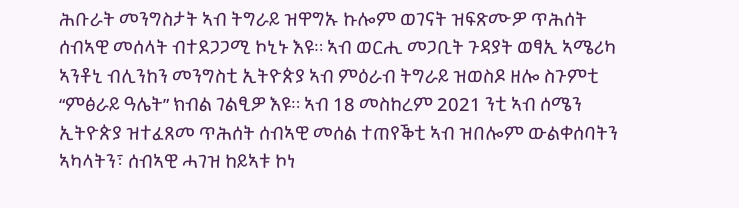ሕቡራት መንግስታት ኣብ ትግራይ ዝዋግኡ ኩሎም ወገናት ዝፍጽሙዎ ጥሕሰት ሰብኣዊ መሰላት ብተደጋጋሚ ኮኒኑ እዩ። ኣብ ወርሒ መጋቢት ጉዳያት ወፃኢ ኣሜሪካ ኣንቶኒ ብሊንከን መንግስቲ ኢትዮጵያ ኣብ ምዕራብ ትግራይ ዝወስዶ ዘሎ ስጉምቲ “ምፅራይ ዓሌት” ክብል ገልፂዎ እዩ። ኣብ 18 መስከረም 2021 ንቲ ኣብ ሰሜን ኢትዮጵያ ዝተፈጸመ ጥሕሰት ሰብኣዊ መሰል ተጠየቕቲ ኣብ ዝበሎም ውልቀሰባትን ኣካላትን፣ ሰብኣዊ ሓገዝ ከይኣቱ ኮነ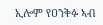ኢሎም የዐንቅፉ ኣብ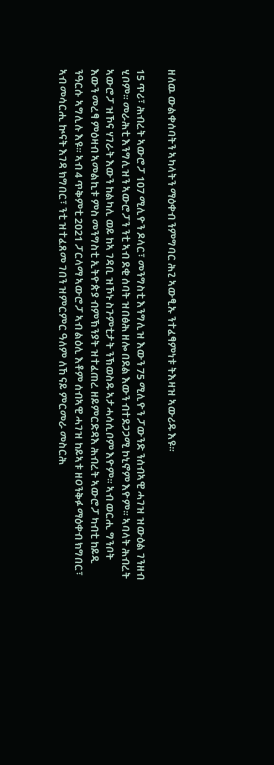ዘለዉ ውልቀሰባትን ኣካላትን ማዕቀብ ንምግባር ሕጊ ኣውፂኡ ንተፈፃምነቱ ትእዛዝ ኣውሪዱ እዩ።

15 ጥሪ፣ ሕብረት ኣውሮፓ 107 ሚሊዮን ዶላር፣ መንግስቲ እንግሊዝ እውን 75 ሚሊዮን ፓውንድ ንሰብኣዊ ሓገዝ ዝውዕል ገንዘብ ሂቦም። መራሕቲ እንግሊዝን ኣውሮፓን ንቲ ኣብ ደቂ ሰባት ዝበፅሕ ዘሎ በደል እውን ብተደጋጋሚ ኮኒኖም እዮም። ኣባላት ሕብረት ኣውሮፓ ዝኾና ሃገራት እውን ከልካሊ ወይ ከኣ ገዳቢ ዝኾኑ ስጉምቲታት ንኽወስዱ ኣታሓሳሲቦም እዮም። ኣብ ወርሒ ግንቦት እውን መረፃ ምዕዛብ ኣመልኪቱ ምስ መንግስቲ ኢትዮጵያ ብምኽንያት ዝተፈጠረ ዘይምርድዳእ ሕብረት ኣውሮፓ ካብቲ ከይዲ ንዓርሱ ኣግሊሉ እዩ። ኣብ 4 ጥቅምቲ 2021 ፓርላማ ኣውሮፓ ኣብ ልዕሊ እቶም ሰብኣዊ ሓገዝ ከይኣቱ ዘዐንቅፉ ማዕቀብ ክግበር፣ ኣብ መሳርሒ ኲናት እገዳ ክግበር፣ ንቲ ዝተፈጸመ ገበን ዝምርምር ዓለም ለኸ ናይ ምርመራ መስርሕ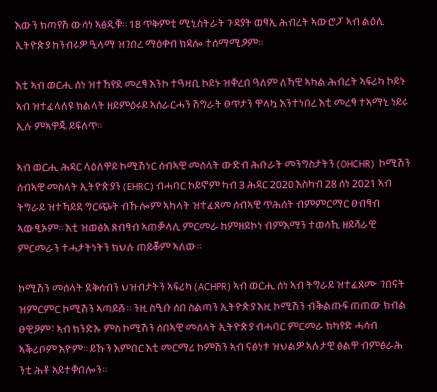እውን ክጣየሽ ውሳነ ኣፅዲቑ። 18 ጥቅምቲ ሚኒስትራት ጉዳያት ወፃኢ ሕብረት ኣውሮፓ ኣብ ልዕሊ ኢትዮጵያ ከንብሩዎ ዒላማ ዝገበረ ማዕቀብ ክዳሎ ተሰማሚዖም።

እቲ ኣብ ወርሒ ሰነ ዝተኸየደ መረፃ እንኮ ተዓዛቢ ኮይኑ ዝቐረበ ዓለም ለኻዊ ኣካል ሕብረት ኣፍሪካ ኮይኑ ኣብ ዝተፈላለዩ ክልላት ዘይምዕሩይ ኣሰራርሓን ሽግራት ፀጥታን ዋላኳ እንተነበረ እቲ መረፃ ተኣማኒ ነይሩ ኢሉ ምኣዋጁ ይፍለጥ።

ኣብ ወርሒ ሕዳር ላዕለዋይ ኮሚሽነር ሰብኣዊ መሰላት ውድብ ሕቡራት መንግስታትን (OHCHR)  ኮሚሽን ሰብኣዊ መስላት ኢትዮጵያን (EHRC) ብሓባር ኮይኖም ካብ 3 ሕዳር 2020 እስካብ 28 ሰነ 2021 ኣብ ትግራይ ዝተኻይደ ግርጭት ብኹሎም ኣካላት ዝተፈጸመ ሰብኣዊ ጥሕሰት ብምምርማር ፀብፃብ ኣውፂኦም። እቲ ዝወፅአ ጸብፃብ ኣጠቓላሊ ምርመራ ከምዘይኮነ ብምእማን ተወሳኺ ዘይሻራዊ ምርመራን ተሓታትነትን ክህሉ ጠይቖም ኣለው።

ኮሚሽን መሰላት ደቅሰብን ህዝብታትን ኣፍሪካ (ACHPR) ኣብ ወርሒ ሰነ ኣብ ትግራይ ዝተፈጸሙ ገበናት ዝምርምር ኮሚሽን ኣጣይሹ። ንዚ ስዒቡ ሰበ ስልጣን ኢትዮጵያ እዚ ኮሚሽን ብቕልጡፍ ጠጠው ክብል ፀዊዖም፣ ኣብ ክንድኡ ምስ ኮሚሽን ሰበኣዊ መሰላት ኢትዮጵያ ብሓባር ምርመራ ክካየድ ሓሳብ ኣቕሪቦም እዮም። ይኹን እምበር እቲ መርማሪ ኮምሽን ኣብ ናፅነቱ ዝህልዎ ኣሉታዊ ፅልዋ ብምፅራሕ ንቲ ሕቶ ኣይተቐበሎን።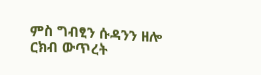ምስ ግብፂን ሱዳንን ዘሎ ርክብ ውጥረት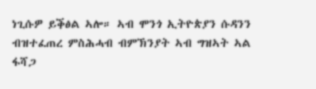ነጊሱዎ ይቕፅል ኣሎ። ኣብ ሞንጎ ኢትዮጵያን ሱዳንን ብዝተፈጠረ ምስሕሓብ ብምኽንያት ኣብ ግዝኣት ኣል ፋሻጋ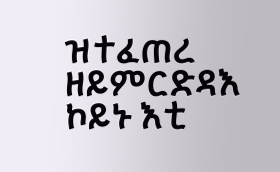ዝተፈጠረ ዘይምርድዳእ ኮይኑ እቲ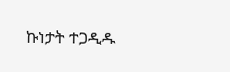ኩነታት ተጋዲዱ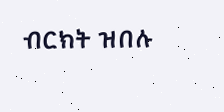ብርክት ዝበሉ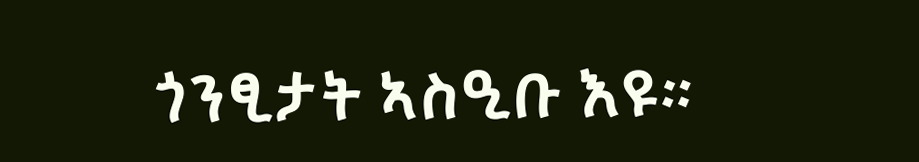ጎንፂታት ኣስዒቡ እዩ።